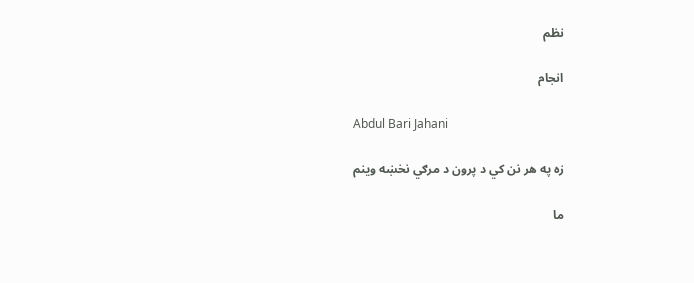نظم

انجام

Abdul Bari Jahani

زه په هر نن کي د پرون د مرګي نخښه وينم

ما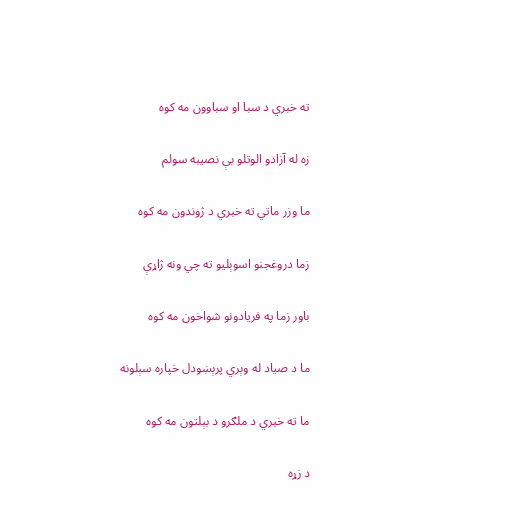ته خبري د سبا او سباوون مه کوه

زه له آزادو الوتلو بې نصيبه سولم

ما وزر ماتي ته خبري د ژوندون مه کوه

زما دروغجنو اسوېليو ته چي ونه ژاړې

باور زما په فريادونو شواخون مه کوه

ما د صياد له وېري پرېښودل خپاره سېلونه

ما ته خبري د ملګرو د بېلتون مه کوه

د زړه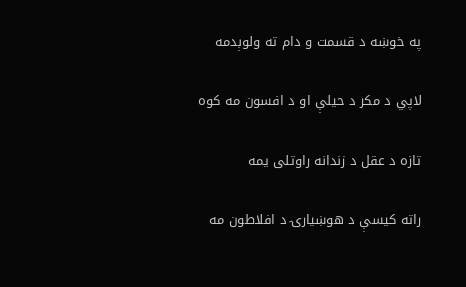په خوښه د قسمت و دام ته ولوېدمه

لاپي د مکر د حيلې او د افسون مه کوه

تازه د عقل د زندانه راوتلی يمه

راته کيسې د هوښيارۍ د افلاطون مه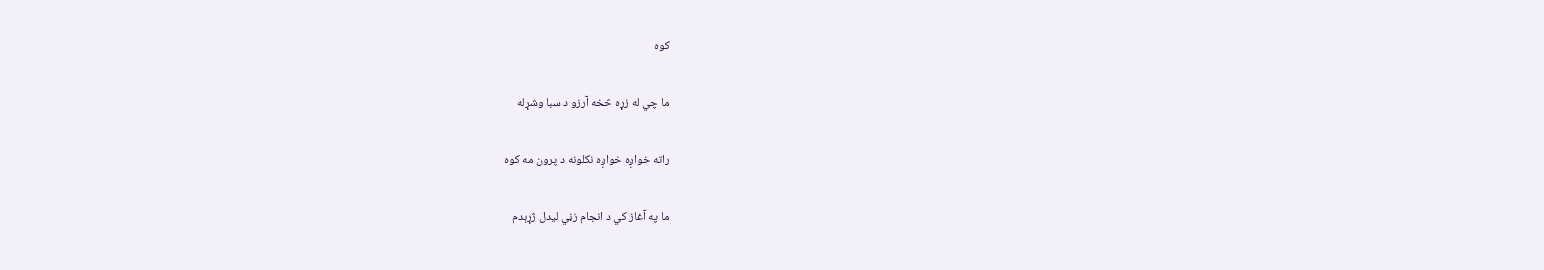کوه

ما چي له زړه څخه آرزو د سبا وشړله

راته خواږه خواږه نکلونه د پرون مه کوه

ما په آغاز کي د انجام زڼي ليدل ژړېدم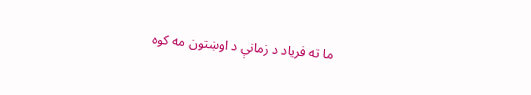ما ته فرياد د زمانې د اوښتون مه کوه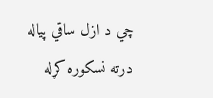چي د ازل ساقي پياله درته نسکوره کړله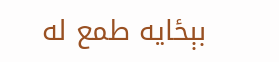بېځايه طمع له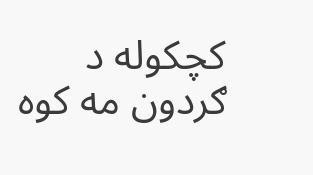کچکوله د ګردون مه کوه